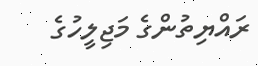ރައްޔިތުންގެ މަޖިލީހުގެ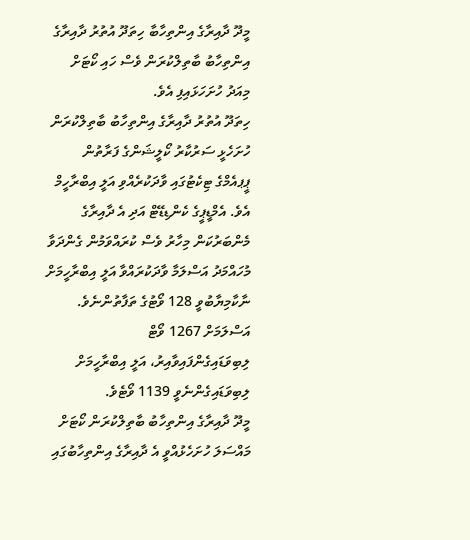މީދޫ ދާއިރާގެ އިންތިހާބާ ހިތަދޫ އުތުރު ދާއިރާގެ އިންތިހާބު ބާތިލްކުރަން ވެސް ހައި ކޯޓަށް މިއަދު ހުށަހަޅައިފި އެވެ.
ހިތަދޫ އުތުރު ދާއިރާގެ އިންތިހާބު ބާތިލްކުރަން ހުށަހެޅީ ސަރުކާރު ކޯލީޝަންގެ ފަރާތުން ޕީޕއެމްގެ ޓިކެޓުގައި ވާދަކުރެއްވި އަލީ އިބްރާހީމް އެވެ. އެމްޑީޕީގެ ކެންޑިޑޭޓް އަދި އެ ދާއިރާގެ މެންބަރުކަން މިހާރު ވެސް ކުރައްވަމުން ގެންދަވާ މުހައްމަދު އަސްލަމާ ވާދަކުރައްވާ އަލީ އިބްރާހީމަށް ނާކާމިޔާބުވީ 128 ވޯޓުގެ ތަފާތުންނެވެ. އަސްލަމަށް 1267 ވޯޓް ލިބިވަޑައިގެންފައިވާއިރު، އަލީ އިބްރާހީމަށް ލިބިވަޑައިގެންނެވީ 1139 ވޯޓެވެ.
މީދޫ ދާއިރާގެ އިންތިހާބު ބާތިލްކުރަން ކޯޓަށް މައްސަލަ ހުށަހެޅުއްވީ އެ ދާއިރާގެ އިންތިހާބުގައި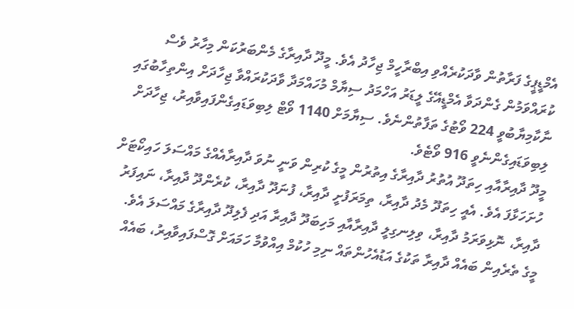އެމްޑީޕީގެ ފަރާތުން ވާދަކުރެއްވި އިބްރާހީމް ޖިހާދު އެވެ. މީދޫ ދާއިރާގެ މެންބަރުކަން މިހާރު ވެސް ކުރައްވަމުން ގެންދަވާ އެމްޑީއޭގެ ލީޑަރު އަހްމަދު ސިޔާމް މުހައްމަދާ ވާދަކުރައްވާ ޖިހާދަށް އިންތިހާބުގައި ނާކާމިޔާބުވީ 224 ވޯޓުގެ ތަފާތުންނެވެ. ސިޔާމަށް 1140 ވޯޓް ލިބިވަޑައިގެންފައިވާއިރު، ޖިހާދަށް ލިބިވަޑައިގެންނެވީ 916 ވޯޓެވެ.
މީދޫ ދާއިރާއާއި ހިތަދޫ އުތުރު ދާއިރާގެ އިތުރުން މީގެ ކުރިން ވަނީ ނުވަ ދާއިރާއެއްގެ މައްސަލަ ހައިކޯޓަށް ހުށަހަޅާފަ އެވެ. އެއީ ހިތަދޫ މެދު ދާއިރާ، ތިމަރަފުށީ ދާއިރާ، ފުނަދޫ ދާއިރާ، ކުރެންދޫ ދާއިރާ، ނައިފަރު ދާއިރާ، ނޮޅިވަރަމު ދާއިރާ، ވިލިނގިލީ ދާއިރާއާއި މަހިބަދޫ ދާއިރާ އަދި ފެލިދޫ ދާއިރާގެ މައްސަލަ އެވެ.
މީގެ ތެރެއިން ބައެއް ދާއިރާ ތަކުގެ އަޑުއެހުންތައް ނިމި ހުކުމް އިއްވުމާ ހަމައަށް ގޮސްފައިވާއިރު، ބައެއް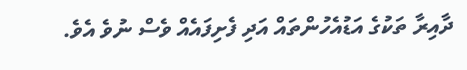ދާއިރާ ތަކުގެ އަޑުއެހުންތައް އަދި ފެށިފައެއް ވެސް ނުވެ އެވެ.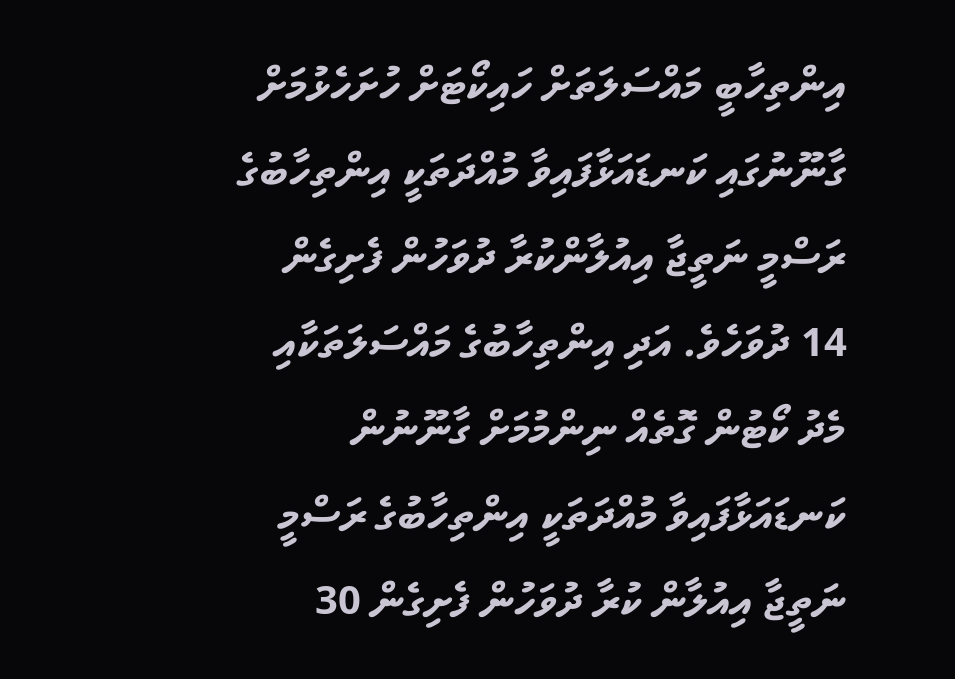އިންތިހާބީ މައްސަލަތަށް ހައިކޯޓަށް ހުށަހެޅުމަށް ގާނޫނުގައި ކަނޑައަޅާފައިވާ މުއްދަތަކީ އިންތިހާބުގެ ރަސްމީ ނަތީޖާ އިއުލާންކުރާ ދުވަހުން ފެށިގެން 14 ދުވަހެވެ. އަދި އިންތިހާބުގެ މައްސަލަތަކާއި މެދު ކޯޓުން ގޮތެއް ނިންމުމަށް ގާނޫނުން ކަނޑައަޅާފައިވާ މުއްދަތަކީ އިންތިހާބުގެ ރަސްމީ ނަތީޖާ އިއުލާން ކުރާ ދުވަހުން ފެށިގެން 30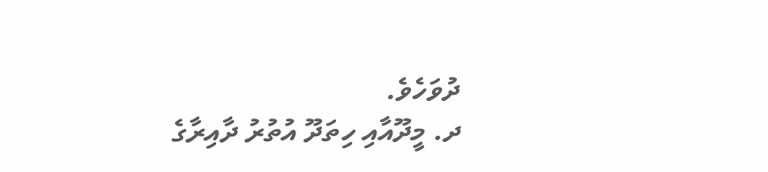ދުވަހެވެ.
ދ. މީދޫއާއި ހިތަދޫ އުތުރު ދާއިރާގެ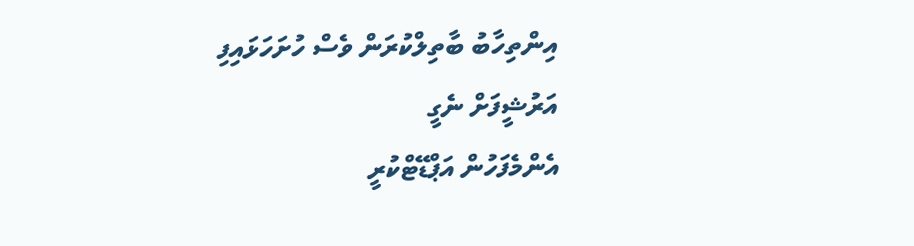އިންތިހާބު ބާތިލްކުރަން ވެސް ހުށަހަޅައިފި
އަރުޝީފަށް ނެގީ
އެންމެފަހުން އަޕްޑޭޓްކުރީ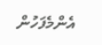އެންމެފަހުން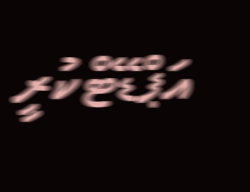އަޕްޑޭޓްކުރީ